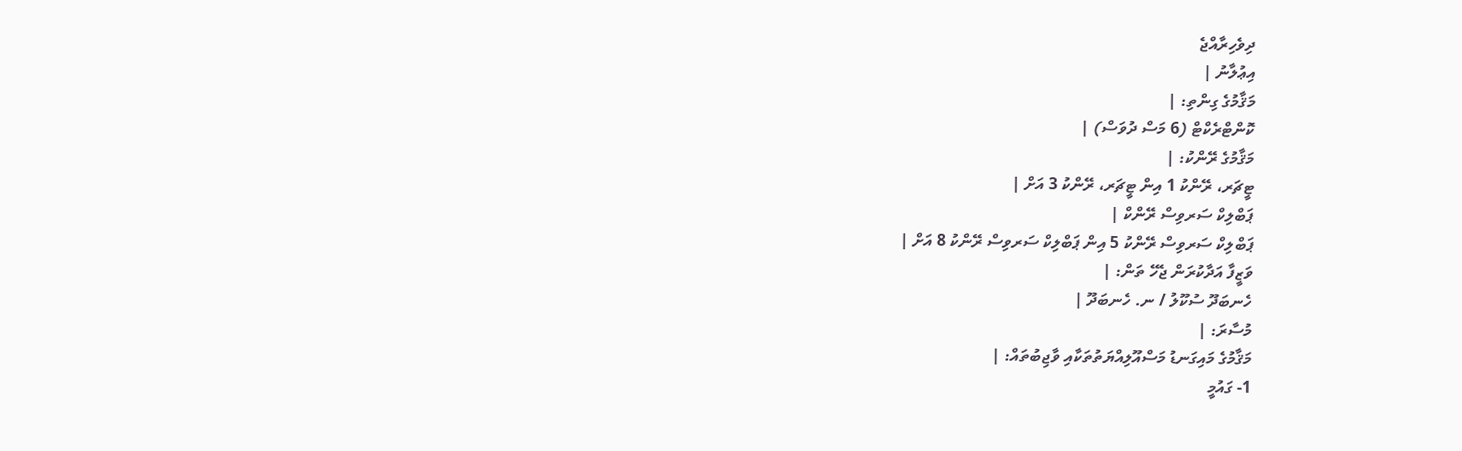ދިވެހިރާއްޖެ
އިޢުލާނު |
މަޤާމުގެ ގިންތި: |
ކޮންޓްރެކްޓް (6 މަސް ދުވަސް) |
މަޤާމުގެ ރޭންކު: |
ޓީޗަރ، ރޭންކު 1 އިން ޓީޗަރ، ރޭންކު 3 އަށް |
ޕަބްލިކް ސަރވިސް ރޭންކް |
ޕަބްލިކް ސަރވިސް ރޭންކު 5 އިން ޕަބްލިކް ސަރވިސް ރޭންކު 8 އަށް |
ވަޒީފާ އަދާކުރަން ޖެހޭ ތަން: |
ހެނބަދޫ ސުކޫލު / ނ. ހެނބަދޫ |
މުސާރަ: |
މަޤާމުގެ މައިގަނޑު މަސްއޫލިއްޔަތުތަކާއި ވާޖިބުތައް: |
1- ގައުމީ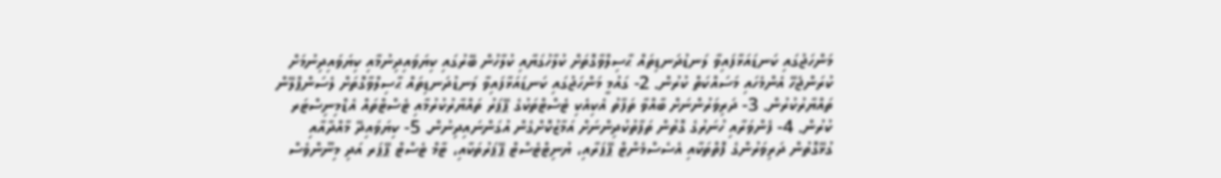މަންހަޖުގައި ކަނޑައަޅާފައިވާ ލަނޑުދަނޑިތައް ޙާސިލްވާގޮތަށް ކުލާހުގަޔާއި ކުލާހުން ބޭރުގައި ކިޔަވައިދިނުމާއި ކިޔަވައިދިނުމަށް ކުރަންޖެހޭ އެންމެހައި މަސައްކަތް ކުރުން. 2- ގައުމީ މަންހަޖުގައި ކަނޑައަޅާފައިވާ ލަނޑުދަނޑިތައް ޙާސިލްވާގޮތަށް ލެސަންޕްލޭން ތައްޔާރުކުރުން. 3- ދަރިވަރުންނަށް ބާއްވާ ތަފާތު އެކިއެކި ޓެސްޓްތަކުގެ ޕޭޕަރު ތައްޔާރުކުރުމާއި ޓެސްޓްތައް އެޑްމިނިސްޓަރ ކުރުން. 4- ފެންވަރާއި ހުނަރުގެ ގޮތުން ތަފާތުކުދިންނަށް އަމާޒުކޮށްގެން އުގަންނައިދިނުން. 5- ކިޔަވައިދޭ މާއްދާއާއި ގުޅޭގޮތުން ދަރިވަރުންގެ ފޮތްތަކާއި އެސެސްމެންޓް ޕޭޕަރާއި، ޔުނިޓްޓެސްޓް ޕޭޕަރުތަކާއި، ޓާމް ޓެސްޓް ޕޭޕަރ އަދި މިނޫންވެސް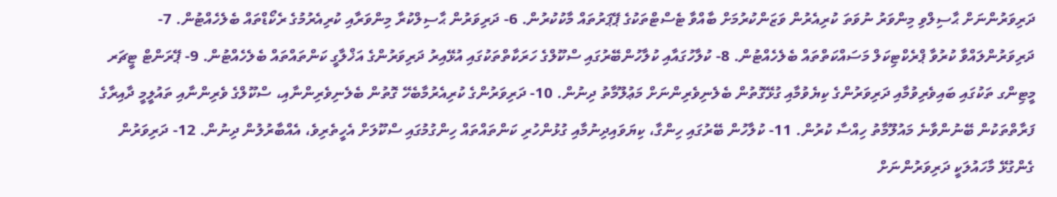ދަރިވަރުންނަށް ޙާސިލްވި މިންވަރު ނުވަތަ ކުރިއެރުން ވަޒަންކުރުމަށް ބާއްވާ ޓެސްޓްތަކުގެ ޕޭޕަރުތައް މާކުކުރުން. 6- ދަރިވަރުން ޙާސިލްކުރާ މިންވަރާއި ކުރިއެރުމުގެ ރެކޯޑްތައް ބެލެހެއްޓުން. 7- ދަރިވަރުންލައްވާ ކުރުވާ ޕްރެކްޓިކަލް މަސައްކަތްތައް ބެލެހެއްޓުން. 8- ކުލާހުގައާއި ކުލާހުންބޭރުގައި ސްކޫލްގެ ހަރަކާތްތަކުގައި އުޅޭއިރު ދަރިވަރުންގެ އަޚްލާގީ ކަންތައްތައް ބެލެހެއްޓުން. 9- ޕޭރަންޓް ޓީޗަރ މީޓިންގ ތަކުގައި ބައިވެރިވުމާއި ދަރިވަރުންގެ ކިޔެވުމާއި ގުޅޭގޮތުން ބެލެނިވެރިންނަށް މަޢުލޫމާތު ދިނުން. 10- ދަރިވަރުންގެ ކުރިއެރުމާބެހޭ ގޮތުން ބެލެނިވެރިންނާއި، ސްކޫލްގެ ވެރިންނާއި ތައުލީމީ ދާއިރާގެ ފަރާތްތަކުން ބޭނުންވާނެ މައުލޫމާތު ހިއްސާ ކުރުން. 11- ކުލާހުން ބޭރުގައި ހިންގާ، ކިޔަވައިދިނުމާއި ގުޅުންހުރި ކަންތައްތައް ހިންގުމުގައި ސްކޫލަށް އެހީތެރިވެ، އެއްބާރުލުން ދިނުން. 12- ދަރިވަރުން ގެންގުޅޭ މާހައުލަކީ ދަރިވަރުންނަށް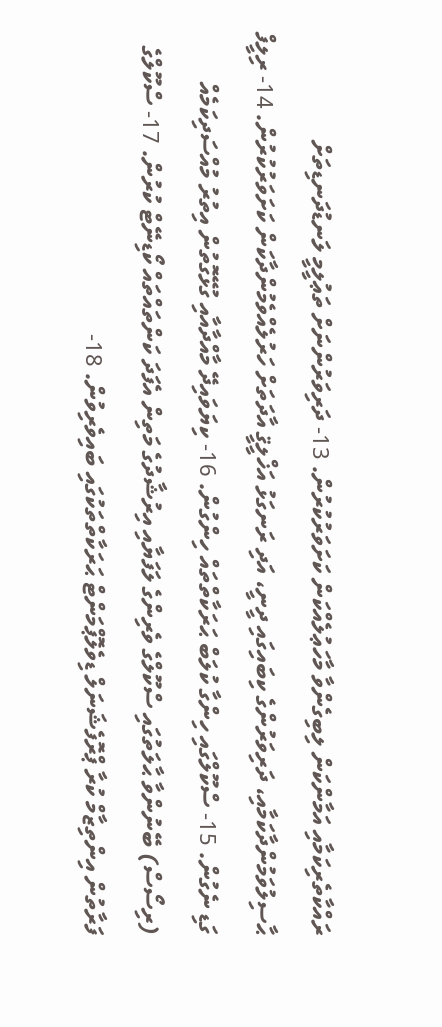ރައްކާތެރިކަމާއި އަމާންކަން ލިބިގެންވާ މާހަޢުލެއްކަން ކަށަވަރުކުރުން. 13- ދަރިވަރުންނަށް ތަޢުލީމީ ލަނޑުދަނޑިތަށް ޙާސިލުވަމުންދާކަމާއި، ދަރިވަރުންގެ ކިބައިގައި ދީނީ، އަދި ރަނގަޅު އަޚްލީޤީ އާދަތަށް ހަރުލެއްވެމުންދާކަން ކަށަވަރުކުރުން. 14- ރިލީފް ގަޑި ނެގުން. 15- ސްކޫލްގައި ހިންގާ ކުލަބް ޙަރަކާތްތައް ހިންގުން. 16- ކިޔަވައިދޭ މާއްދާއާއި ގުޅޭގޮތުން އިތުރު މުއްސަދިކަމެއް (ރިސޯސް) ބޭނުންވާ ޙާލަތުގައި ސްކޫލްގެ ވެރިންގެ ލަފަޔާއި އިރުޝާދުގެ މަތިން އެފަދަ ކަންތައްތައް ކޯޑިނޭޓް ކުރުން. 17- ސްކޫލްގެ ފަރާތުން އިންތިޒާމް ކުރާ ޕްރޮފެޝަނަލް ޑިވެލޮޕްމަންޓް ޙަރަކާތްތަކުގައި ބައިވެރިވުން. 18-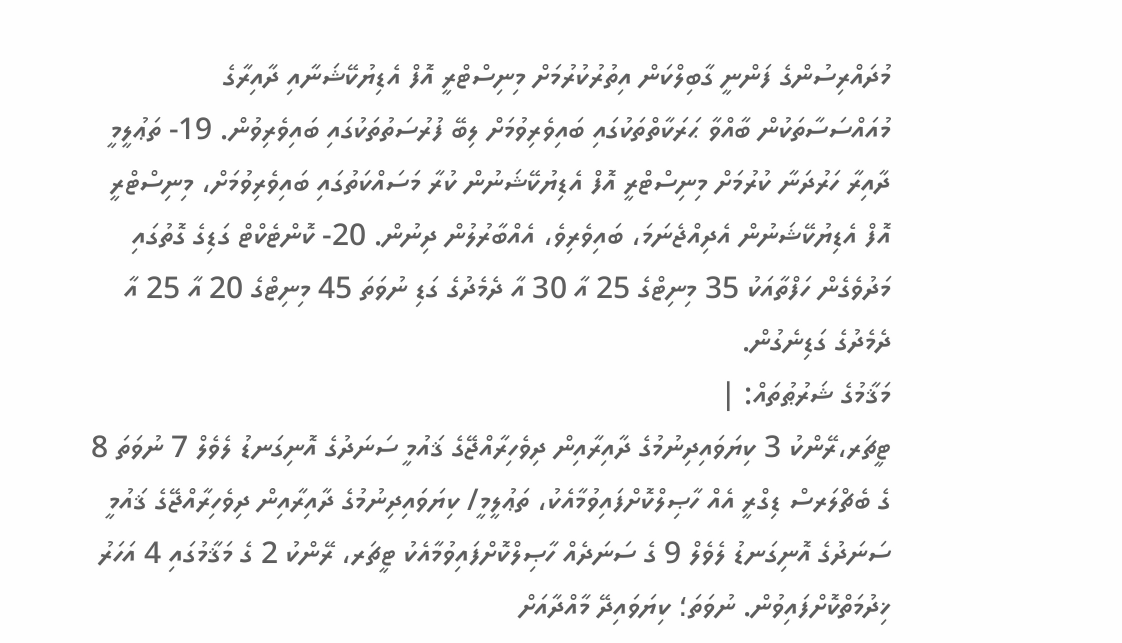މުދައްރިސުންގެ ފަންނީ ގާބިލްކަން އިތުރުކުރުމަށް މިނިސްޓްރީ އޮފް އެޑިޔުކޭޝަނާއި ދާއިރާގެ މުއައްސަސާތަކުން ބާއްވާ ޙަރަކާތްތަކުގައި ބައިވެރިވުމަށް ލިބޭ ފުރުސަތުތަކުގައި ބައިވެރިވުން. 19- ތަޢުލީމީ ދާއިރާ ހަރުދަނާ ކުރުމަށް މިނިސްޓްރީ އޮފް އެޑިޔުކޭޝަނުން ކުރާ މަސައްކަތުގައި ބައިވެރިވުމަށް، މިނިސްޓްރީ އޮފް އެޑިޔުކޭޝަނުން އެދިއްޖެނަމަ، ބައިވެރިވެ، އެއްބާރުލުން ދިނުން. 20- ކޮންޓެކްޓް ގަޑިގެ ގޮތުގައި މަދުވެގެން ހަފްތާއަކު 35 މިނިޓްގެ 25 އާ 30 އާ ދެމެދުގެ ގަޑި ނުވަތަ 45 މިނިޓްގެ 20 އާ 25 އާ ދެމެދުގެ ގަޑިނެގުން.
މަޤާމުގެ ޝަރުޠުތައް: |
ޓީޗަރ،ރޭންކު 3 ކިޔަވައިދިނުމުގެ ދާއިރާއިން ދިވެހިރާއްޖޭގެ ޤައުމީ ސަނަދުގެ އޮނިގަނޑު ލެވެލް 7 ނުވަތަ 8 ގެ ބެޗްލަރސް ޑިގްރީ އެއް ހާޞިލްކޮށްފައިވުމާއެކު، ތަޢުލީމީ/ ކިޔަވައިދިނުމުގެ ދާއިރާއިން ދިވެހިރާއްޖޭގެ ޤައުމީ ސަނަދުގެ އޮނިގަނޑު ލެވެލް 9 ގެ ސަނަދެއް ހާޞިލްކޮށްފައިވުމާއެކު ޓީޗަރ، ރޭންކު 2 ގެ މަޤާމުގައި 4 އަހަރު ޚިދުމަތްކޮށްފައިވުން. ނުވަތަ؛ ކިޔަވައިދޭ މާއްދާއަށް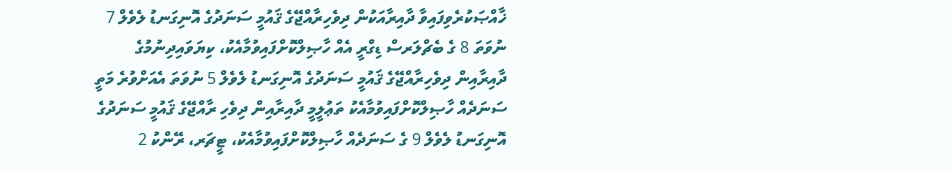ޚާއްޞަކުރެވިފައިވާ ދާއިރާއަކުން ދިވެހިރާއްޖޭގެ ޤައުމީ ސަނަދުގެ އޮނިގަނޑު ލެވެލް 7 ނުވަތަ 8 ގެ ބެޗްލަރސް ޑިގްރީ އެއް ހާޞިލްކޮށްފައިވުމާއެކު، ކިޔަވައިދިނުމުގެ ދާއިރާއިން ދިވެހިރާއްޖޭގެ ޤައުމީ ސަނަދުގެ އޮނިގަނޑު ލެވެލް 5 ނުވަތަ އެއަށްވުރެ މަތީ ސަނަދެއް ހާޞިލްކޮށްފައިވުމާއެކު ތަޢުލީމީ ދާއިރާއިން ދިވެހި ރާއްޖޭގެ ޤައުމީ ސަނަދުގެ އޮނިގަނޑު ލެވެލް 9 ގެ ސަނަދެއް ހާޞިލްކޮށްފައިވުމާއެކު، ޓީޗަރ، ރޭންކު 2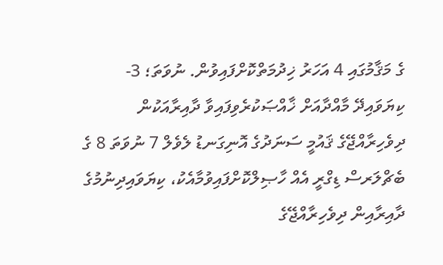ގެ މަޤާމުގައި 4 އަހަރު ޚިދުމަތްކޮށްފައިވުން. ނުވަތަ؛ 3- ކިޔަވައިދޭ މާއްދާއަށް ޚާއްޞަކުރެވިފައިވާ ދާއިރާއަކުން ދިވެހިރާއްޖޭގެ ޤައުމީ ސަނަދުގެ އޮނިގަނޑު ލެވެލް 7 ނުވަތަ 8 ގެ ބެޗްލަރސް ޑިގްރީ އެއް ހާޞިލްކޮށްފައިވުމާއެކު، ކިޔަވައިދިނުމުގެ ދާއިރާއިން ދިވެހިރާއްޖޭގެ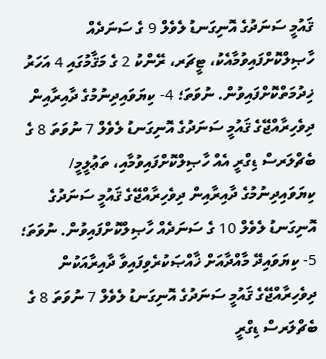ޤައުމީ ސަނަދުގެ އޮނިގަނޑު ލެވެލް 9 ގެ ސަނަދެއް ހާޞިލްކޮށްފައިވުމާއެކު، ޓީޗަރ، ރޭންކު 2 ގެ މަޤާމުގައި 4 އަހަރު ޚިދުމަތްކޮށްފައިވުން. ނުވަތަ؛ 4- ކިޔަވައިދިނުމުގެ ދާއިރާއިން ދިވެހިރާއްޖޭގެ ޤައުމީ ސަނަދުގެ އޮނިގަނޑު ލެވެލް 7 ނުވަތަ 8 ގެ ބެޗްލަރސް ޑިގްރީ އެއް ހާޞިލްކޮށްފައިވުމާއި، ތަޢުލީމީ/ ކިޔަވައިދިނުމުގެ ދާއިރާއިން ދިވެހިރާއްޖޭގެ ޤައުމީ ސަނަދުގެ އޮނިގަނޑު ލެވެލް 10 ގެ ސަނަދެއް ހާޞިލްކޮށްފައިވުން. ނުވަތަ؛ 5- ކިޔަވައިދޭ މާއްދާއަށް ޚާއްޞަކުރެވިފައިވާ ދާއިރާއަކުން ދިވެހިރާއްޖޭގެ ޤައުމީ ސަނަދުގެ އޮނިގަނޑު ލެވެލް 7 ނުވަތަ 8 ގެ ބެޗްލަރސް ޑިގްރީ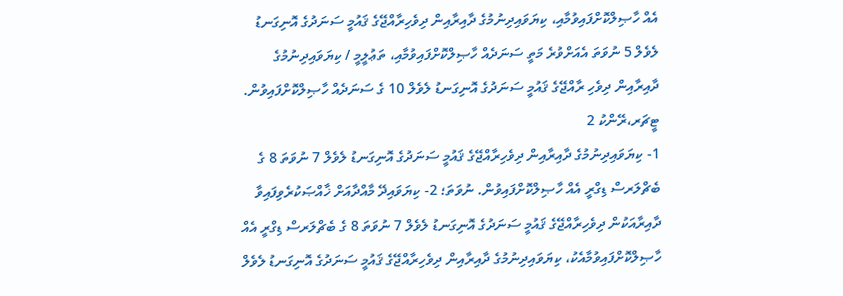އެއް ހާޞިލްކޮށްފައިވުމާއި، ކިޔަވައިދިނުމުގެ ދާއިރާއިން ދިވެހިރާއްޖޭގެ ޤައުމީ ސަނަދުގެ އޮނިގަނޑު ލެވެލް 5 ނުވަތަ އެއަށްވުރެ މަތީ ސަނަދެއް ހާޞިލްކޮށްފައިވުމާއި، ތަޢުލީމީ / ކިޔަވައިދިނުމުގެ ދާއިރާއިން ދިވެހި ރާއްޖޭގެ ޤައުމީ ސަނަދުގެ އޮނިގަނޑު ލެވެލް 10 ގެ ސަނަދެއް ހާޞިލްކޮށްފައިވުން.
ޓީޗަރ،ރޭންކު 2
1- ކިޔަވައިދިނުމުގެ ދާއިރާއިން ދިވެހިރާއްޖޭގެ ޤައުމީ ސަނަދުގެ އޮނިގަނޑު ލެވެލް 7 ނުވަތަ 8 ގެ ބެޗްލަރސް ޑިގްރީ އެއް ހާޞިލްކޮށްފައިވުން. ނުވަތަ؛ 2- ކިޔަވައިދޭ މާއްދާއަށް ޚާއްޞަކުރެވިފައިވާ ދާއިރާއަކުން ދިވެހިރާއްޖޭގެ ޤައުމީ ސަނަދުގެ އޮނިގަނޑު ލެވެލް 7 ނުވަތަ 8 ގެ ބެޗްލަރސް ޑިގްރީ އެއް ހާޞިލްކޮށްފައިވުމާއެކު، ކިޔަވައިދިނުމުގެ ދާއިރާއިން ދިވެހިރާއްޖޭގެ ޤައުމީ ސަނަދުގެ އޮނިގަނޑު ލެވެލް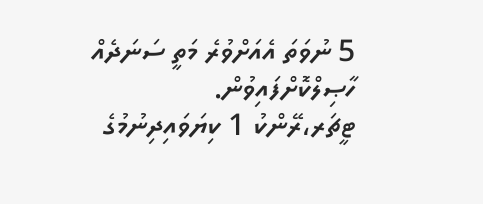5 ނުވަތަ އެއަށްވުރެ މަތީ ސަނަދެއް ހާޞިލްކޮށްފައިވުން.
ޓީޗަރ،ރޭންކު 1 ކިޔަވައިދިނުމުގެ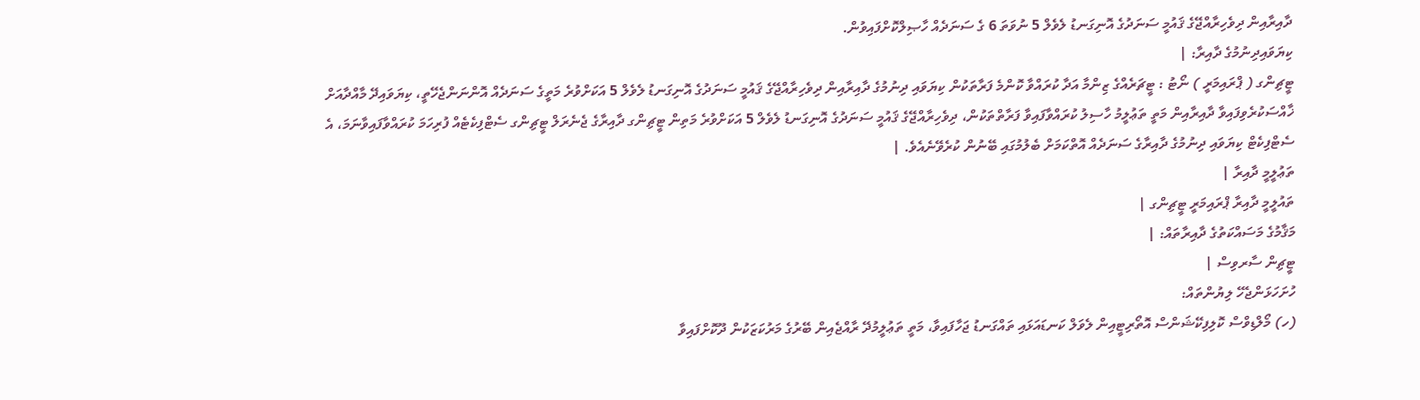ދާއިރާއިން ދިވެހިރާއްޖޭގެ ޤައުމީ ސަނަދުގެ އޮނިގަނޑު ލެވެލް 5 ނުވަތަ 6 ގެ ސަނަދެއް ހާޞިލްކޮށްފައިވުން.
ކިޔަވައިދިނުމުގެ ދާއިރާ: |
ޓީޗިންގ ( ޕްރައިމަރީ ) ނޯޓު : ޓީޗަރެއްގެ ޒިންމާ އަދާ ކުރައްވާ ކޮންމެ ފަރާތަކުން ކިޔަވައި ދިނުމުގެ ދާއިރާއިން ދިވެހިރާއްޖޭގެ ޤައުމީ ސަނަދުގެ އޮނިގަނޑު ލެވެލް 5 އަކަށްވުރެ މަތީގެ ސަނަދެއް އޮންނަންޖެހޭތީ، ކިޔަވައިދޭ މާއްދާއަށް ޚާއްސަކުރެވިފައިވާ ދާއިރާއިން މަތީ ތަޢުލީމު ހާސިލު ކުރައްވާފައިވާ ފަރާތްތަކުން، ދިވެހިރާއްޖޭގެ ޤައުމީ ސަނަދުގެ އޮނިގަނޑު ލެވެލް 5 އަކަށްވުރެ މަތިން ޓީޗިންގ ދާއިރާގެ ޖެނެރަލް ޓީޗިންގ ސެޓްފިކެޓެއް ފުރިހަމަ ކުރައްވާފައިވާނަމަ، އެ ސެޓްފިކެޓް ކިޔަވައި ދިނުމުގެ ދާއިރާގެ ސަނަދެއް އޮތްކަމަށް ބެލުމުގައި ބޭނުން ކުރެވޭނެއެވެ. |
ތަޢުލީމީ ދާއިރާ |
ތައުލީމީ ދާއިރާ ޕްރައިމަރީ ޓީޗިންގ |
މަޤާމުގެ މަސައްކަތުގެ ދާއިރާތައް: |
ޓީޗިން ސާރވިސް |
ހުށަހަޅަންޖެހޭ ލިޔުންތައް:
(ހ) މޯލްޑިވްސް ކޮލިފިކޭޝަންސް އޮތޯރިޓީއިން ލެވަލް ކަނޑައަޅައި ތައްގަނޑު ޖަހާފައިވާ، މަތީ ތަޢުލީމުދޭ ރާއްޖެއިން ބޭރުގެ މަރުކަޒަކުން ދޫކޮށްފައިވާ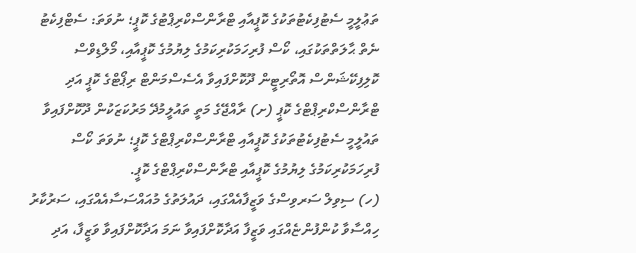ތަޢުލީމީ ސެޓުފިކެޓުތަކުގެ ކޮޕީއާއި ޓްރާންސްކްރިޕްޓުގެ ކޮޕީ؛ ނުވަތަ: ސެޓްފިކެޓު ނެތް ޙާލަތްތަކުގައި، ކޯސް ފުރިހަމަކުރިކަމުގެ ލިޔުމުގެ ކޮޕީއާއި، މޯލްޑިވްސް ކޮލިފިކޭޝަންސް އޮތޯރިޓީން ދޫކޮށްފައިވާ އެސެސްމަންޓް ރިޕޯޓްގެ ކޮޕީ އަދި ޓްރާންސްކްރިޕްޓްގެ ކޮޕީ (ށ) ރާއްޖޭގެ މަތީ ތައުލީމުދޭ މަރުކަޒަކުން ދޫކޮށްފައިވާ ތައުލީމީ ސެޓުފިކެޓުތަކުގެ ކޮޕީއާއި ޓްރާންސްކްރިޕްޓްގެ ކޮޕީ؛ ނުވަތަ ކޯސް ފުރިހަމަކުރިކަމުގެ ލިޔުމުގެ ކޮޕީއާއި ޓްރާންސްކްރިޕްޓްގެ ކޮޕީ.
(ހ) ސިވިލް ސަރވިސްގެ ވަޒީފާއެއްގައި، ދައުލަތުގެ މުއައްސަސާއެއްގައި، ސަރުކާރު ހިއްސާވާ ކުންފުންޏެއްގައި ވަޒީފާ އަދާކޮށްފައިވާ ނަމަ އަދާކޮށްފައިވާ ވަޒީފާ، އަދި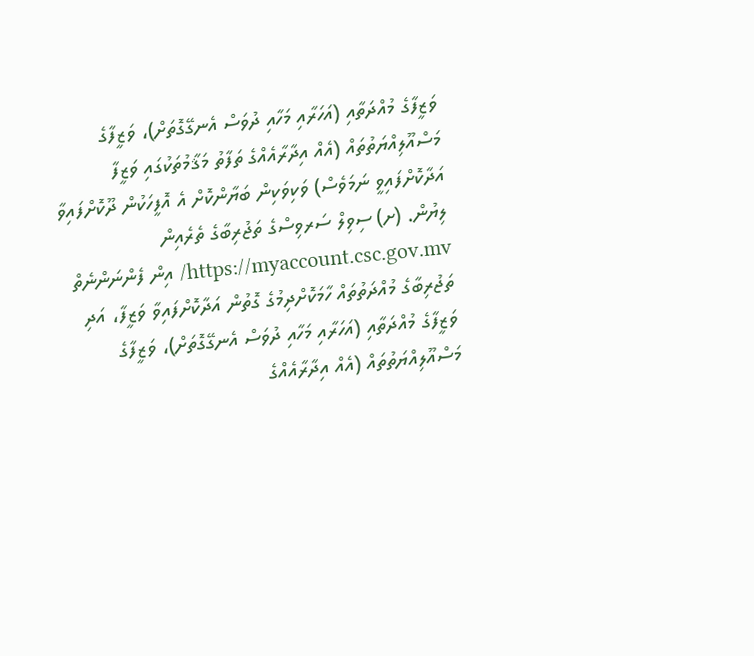ވަޒީފާގެ މުއްދަތާއި (އަހަރާއި މަހާއި ދުވަސް އެނގޭގޮތަށް)، ވަޒީފާގެ މަސްއޫލިއްޔަތުތައް (އެއް އިދާރާއެއްގެ ތަފާތު މަޤާމުތަކުގައި ވަޒީފާ އަދާކޮށްފައިވީ ނަމަވެސް) ވަކިވަކިން ބަޔާންކޮށް އެ އޮފީހަކުން ދޫކޮށްފައިވާ ލިޔުން. (ށ) ސިވިލް ސަރވިސްގެ ތަޖުރިބާގެ ތެރެއިން https://myaccount.csc.gov.mv/ އިން ފެންނަންނެތް ތަޖުރިބާގެ މުއްދަތުތައް ހާމަކޮށްދިމުގެ ގޮތުން އަދާކޮށްފައިވާ ވަޒީފާ، އަދި ވަޒީފާގެ މުއްދަތާއި (އަހަރާއި މަހާއި ދުވަސް އެނގޭގޮތަށް)، ވަޒީފާގެ މަސްއޫލިއްޔަތުތައް (އެއް އިދާރާއެއްގެ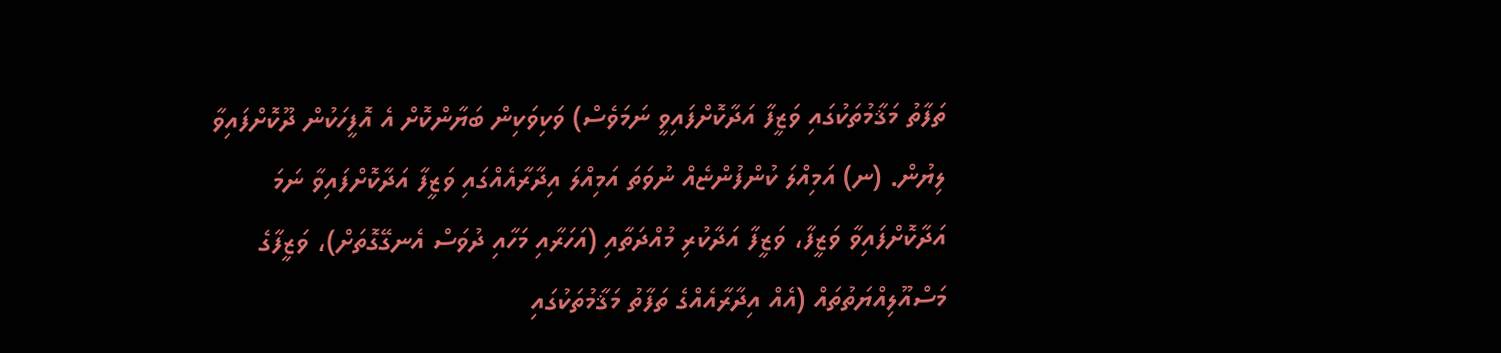ތަފާތު މަޤާމުތަކުގައި ވަޒީފާ އަދާކޮށްފައިވީ ނަމަވެސް) ވަކިވަކިން ބަޔާންކޮށް އެ އޮފީހަކުން ދޫކޮށްފައިވާ ލިޔުން. (ނ) އަމިއްލަ ކުންފުންޏެއް ނުވަތަ އަމިއްލަ އިދާރާއެއްގައި ވަޒީފާ އަދާކޮށްފައިވާ ނަމަ އަދާކޮށްފައިވާ ވަޒީފާ، ވަޒީފާ އަދާކުރި މުއްދަތާއި (އަހަރާއި މަހާއި ދުވަސް އެނގޭގޮތަށް)، ވަޒީފާގެ މަސްއޫލިއްޔަތުތައް (އެއް އިދާރާއެއްގެ ތަފާތު މަޤާމުތަކުގައި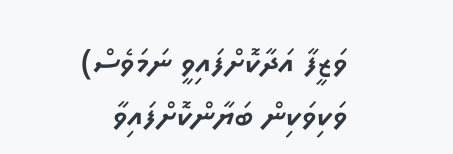ވަޒީފާ އަދާކޮށްފައިވީ ނަމަވެސް) ވަކިވަކިން ބަޔާންކޮށްފައިވާ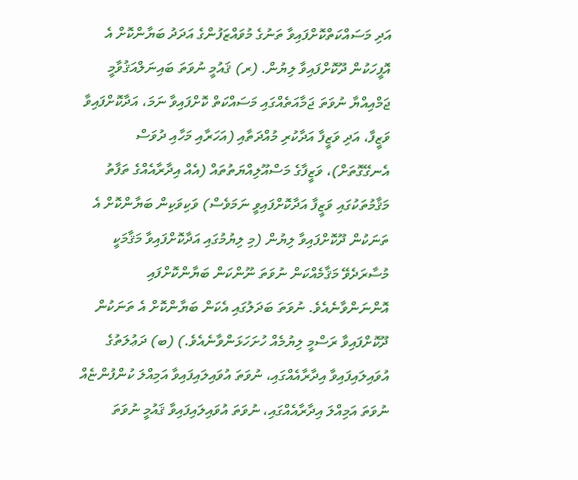އަދި މަސައްކަތްކޮށްފައިވާ ތަނުގެ މުވައްޒަފުންގެ އަދަދު ބަޔާންކޮށް އެ އޮފީހަކުން ދޫކޮށްފައިވާ ލިޔުން. (ރ) ޤައުމީ ނުވަތަ ބައިނަލްއަޤުވާމީ ޖަމްއިއްޔާ ނުވަތަ ޖަމާއަތެއްގައި މަސައްކަތް ކޮށްފައިވާ ނަމަ، އަދާކޮށްފައިވާ ވަޒީފާ، އަދި ވަޒީފާ އަދާކުރި މުއްދަތާއި (އަހަރާއި މަހާއި ދުވަސް އެނގޭގޮތަށް)، ވަޒީފާގެ މަސްއޫލިއްޔަތުތައް (އެއް އިދާރާއެއްގެ ތަފާތު މަޤާމުތަކުގައި ވަޒީފާ އަދާކޮށްފައިވީ ނަމަވެސް) ވަކިވަކިން ބަޔާންކޮށް އެ ތަނަކުން ދޫކޮށްފައިވާ ލިޔުން (މި ލިޔުމުގައި އަދާކޮށްފައިވާ މަޤާމަކީ މުސާރަދެވޭ މަޤާމެއްކަން ނުވަތަ ނޫންކަން ބަޔާންކޮށްފައި އޮންނަންވާނެއެވެ. ނުވަތަ ބަދަލުގައި އެކަން ބަޔާންކޮށް އެ ތަނަކުން ދޫކޮށްފައިވާ ރަސްމީ ލިޔުމެއް ހުށަހަޅަންވާނެއެވެ.) (ބ) ދަޢުލަތުގެ އުވައިލައިފައިވާ އިދާރާއެއްގައި، ނުވަތަ އުވައިލައިފައިވާ އަމިއްލަ ކުންފުންޏެއް ނުވަތަ އަމިއްލަ އިދާރާއެއްގައި، ނުވަތަ އުވައިލައިފައިވާ ޤައުމީ ނުވަތަ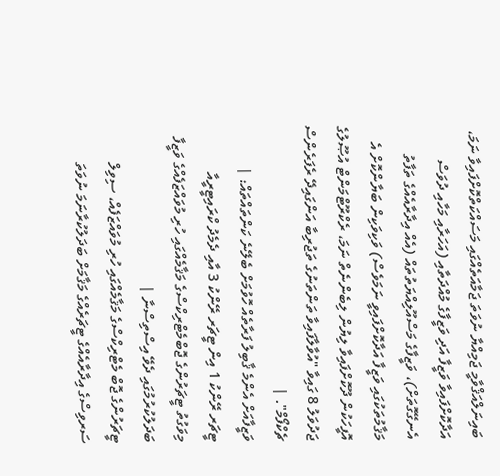ބައިނަލްއަޤްވާމީ ޖަމިއްޔާ ނުވަތަ ޖަމާއަތެއްގައި މަސައްކަތްކޮށްފައިވާ ނަމަ، އަދާކޮށްފައިވާ ވަޒީފާ އަދި ވަޒީފާގެ މުއްދަތާއި (އަހަރާއި މަހާއި ދުވަސް އެނގޭގޮތަށް)، ވަޒީފާގެ މަސްއޫލިއްޔަތުތައް (އެއް އިދާރާއެއްގެ ތަފާތު މަޤާމުތަކުގައި ވަޒީފާ އަދާކޮށްފައިވީ ނަމަވެސް) ވަކިވަކިން ބަޔާންކޮށް އެ އޮފީހަކުން ދޫކޮށްފައިވާ ލިޔުން ލިބެންނެތް ނަމަ، ރެކްރޫޓްމަންޓް އުޞޫލުގެ ޖަދުވަލު 8 ގައިވާ "އުވާލާފައިވާ ތަންތަނުގެ ތަޖުރިބާ އަންގައިދޭ ރެފަރެންސް ޗެކްފޯމް". |
ވަޒީފާއަށް އެންމެ ޤާބިލު ފަރާތެއް ހޮވުމަށް ބެލޭނެ ކަންތައްތައް: |
ޓީޗަރ ރޭންކު 1 އިން ޓީޗަރ ރޭންކު 3 އާއި ދެމެދު ކްރައިޓީރީއާ
މިވަގުތު ޓީޗަރުންގެ ޖޮބްމެޓްރިކްސްގެ މަޤާމެއްގައި ހުރި މުވައްޒަފެއްގެ ވަޒީފާ ބަދަލުކުރުމުގައި ދެވޭ އިސްތިސްނާ |
ޓީޗަރުންގެ ޖޮބް މެޓްރިކްސްގެ މަޤާމެއްގައި ހުރި މުވައްޒަފެއް، ސިވިލް ސަރވިސްގެ އިދާރާއެއްގެ ޓީޗަރެއްގެ މަޤާމަށް ބަދަލުކުރާނަމަ ނުވަތަ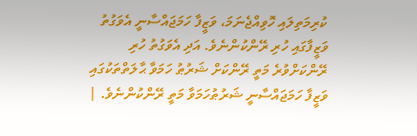ކުރިމަތިލައި ހޮވިއްޖެނަމަ، ވަޒީފާ ހަމަޖައްސާނީ އެވަގުތު ވަޒީފާގައި ހުރި ރޭންކުންނެވެ. އަދި އެވަގުތު ހުރި ރޭންކަށްވުރެ މަތީ ރޭންކަށް ޝަރުޠު ހަމަވާ ޙާލަތްތަކުގައި ވަޒީފާ ހަމަޖައްސާނީ ޝަރުޠުހަމަވާ މަތީ ރޭންކުންނެވެ. |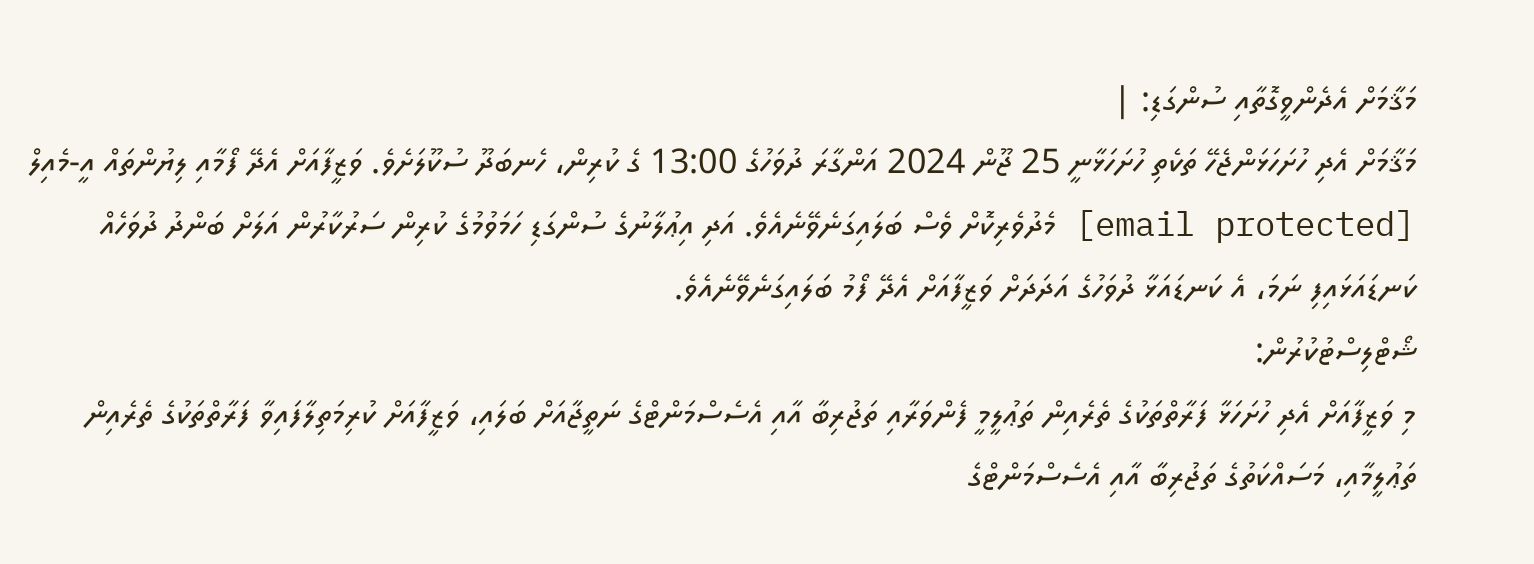މަޤާމަށް އެދެންވީގޮތާއި ސުންގަޑި: |
މަޤާމަށް އެދި ހުށަހަޅަންޖެހޭ ތަކެތި ހުށަހަޅާނީ 25 ޖޫން 2024 އަންގާރަ ދުވަހުގެ 13:00 ގެ ކުރިން، ހެނބަދޫ ސުކޫލަށެވެ. ވަޒީފާއަށް އެދޭ ފޯމާއި ލިޔުންތައް އީ-މެއިލް [email protected] މެދުވެރިކޮށް ވެސް ބަލައިގަނެވޭނެއެވެ. އަދި އިޢުލާނުގެ ސުންގަޑި ހަމަވުމުގެ ކުރިން ސަރުކާރުން އަލަށް ބަންދު ދުވަހެއް ކަނޑައަޅައިފި ނަމަ، އެ ކަނޑައަޅާ ދުވަހުގެ އަދަދަށް ވަޒީފާއަށް އެދޭ ފޯމު ބަލައިގަނެވޭނެއެވެ.
ޝޯޓްލިސްޓުކުރުން:
މި ވަޒީފާއަށް އެދި ހުށަހަޅާ ފަރާތްތަކުގެ ތެރެއިން ތަޢުލީމީ ފެންވަރާއި ތަޖުރިބާ އާއި އެސެސްމަންޓްގެ ނަތީޖާއަށް ބަލައި، ވަޒީފާއަށް ކުރިމަތިލާފައިވާ ފަރާތްތަކުގެ ތެރެއިން ތަޢުލީމާއި، މަސައްކަތުގެ ތަޖުރިބާ އާއި އެސެސްމަންޓްގެ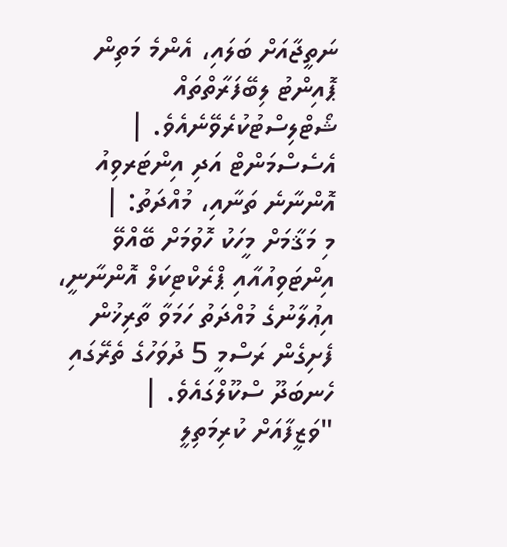ނަތީޖާއަށް ބަލައި، އެންމެ މަތިން ޕޮއިންޓު ލިބޭފަރާތްތައް ޝޯޓްލިސްޓުކުރެވޭނެއެވެ. |
އެސެސްމަންޓް އަދި އިންޓަރވިއު އޮންނާނެ ތަނާއި، މުއްދަތު: |
މި މަޤާމަށް މީހަކު ހޮވުމަށް ބޭއްވޭ އިންޓަވިއުއާއި ޕްރެކްޓިކަލް އޮންނާނީ، އިޢުލާނުގެ މުއްދަތު ހަމަވާ ތާރިޚުން ފެށިގެން ރަސްމީ 5 ދުވަހުގެ ތެރޭގައި ހެނބަދޫ ސްކޫލްގައެވެ. |
"ވަޒީފާއަށް ކުރިމަތިލީ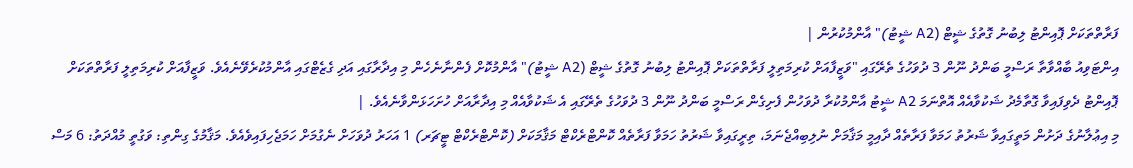ފަރާތްތަކަށް ޕޮއިންޓު ލިބުނު ގޮތުގެ ޝީޓް (A2 ޝީޓު)" އާންމުކުރުން |
އިންޓަވިއު ބާއްވާތާ ރަސްމީ ބަންދު ނޫން 3 ދުވަހުގެ ތެރޭގައި "ވަޒީފާއަށް ކުރިމަތިލީ ފަރާތްތަކަށް ޕޮއިންޓު ލިބުނު ގޮތުގެ ޝީޓް (A2 ޝީޓު)" އާންމުކޮށް ފެންނާނެހެން މި އިދާރާގައި އަދި ގެޒެޓްގައި އާންމުކުރެވޭނެއެވެ. ވަޒީފާއަށް ކުރިމަތިލީ ފަރާތްތަކަށް ޕޮއިންޓު ދެވިފައިވާ ގޮތާމެދު ޝަކުވާއެއް އޮތްނަމަ A2 ޝީޓު އާންމުކުރާ ދުވަހުން ފެށިގެން ރަސްމީ ބަންދު ނޫން 3 ދުވަހުގެ ތެރޭގައި އެ ޝަކުވާއެއް މި އިދާރާއަށް ހުށަހަޅަންވާނެއެވެ. |
މި އިޢުލާނުގެ ދަށުން މަތީގައިވާ ޝަރުތު ހަމަވާ ފަރާތެއް ދާއިމީ މަޤާމަށް ނުލިބިއްޖެނަމަ، ތިރީގައިވާ ޝަރުތު ހަމަވާ ފަރާތެއް ކޮންޓްރެކްޓް މަޤާމަކަށް (ކޮންޓްރެކްޓް ޓީޗަރ) 1 އަހަރު ދުވަހަށް ނެގުމަށް ހަމަޖެހިފައިވެއެވެ. މަޤާމުގެ ގިންތި: ވަގުތީ މުއްދަތު: 6 މަސް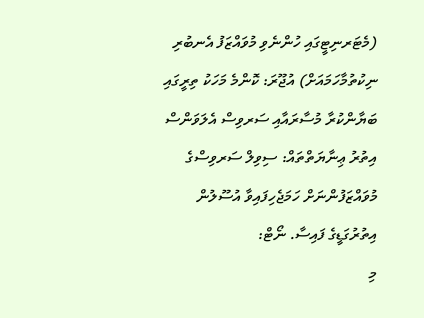(މެޓަރނިޓީގައި ހުންނެވި މުވައްޒަފު އެނބުރި ނިކުތުމާހަމައަށް) އުޖޫރަ: ކޮންމެ މަހަކު ތިރީގައި ބަޔާންކުރާ މުސާރައާއި ސަރވިސް އެލަވަންސް
އިތުރު ޢިނާޔަތްތައް: ސިވިލް ސަރވިސްގެ މުވައްޒަފުންނަށް ހަމަޖެހިފައިވާ އުސޫލުން އިތުރުގަޑީގެ ފައިސާ. ނޯޓް:
މި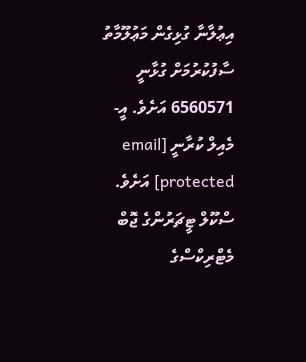އިޢުލާނާ ގުޅިގެން މަޢުލޫމާތު ސާފުކުރުމަށް ގުޅާނީ 6560571 އަށެވެ. އީ-މެއިލް ކުރާނީ [email protected] އަށެވެ. ސްކޫލް ޓީޗަރުންގެ ޖޮބް މެޓްރިކްސްގެ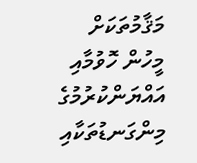މަޤާމުތަކަށް މީހުން ހޮވުމާއި އައްޔަންކުރުމުގެ މިންގަނޑުތަކާއި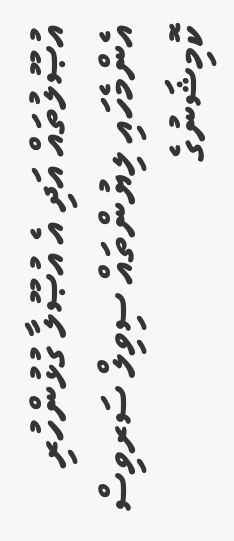އުޞޫލުތައް އަދި އެ އުޞޫލާ ގުޅުންހުރި އެންމެހައި ލިޔުންތައް ސިވިލް ސަރވިސް ކޮމިޝަނުގެ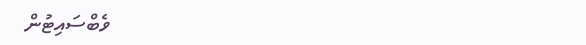ވެބްސައިޓުން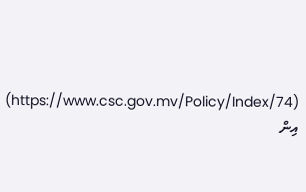(https://www.csc.gov.mv/Policy/Index/74) އިން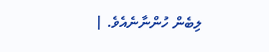ލިބެން ހުންނާނެއެވެ. |